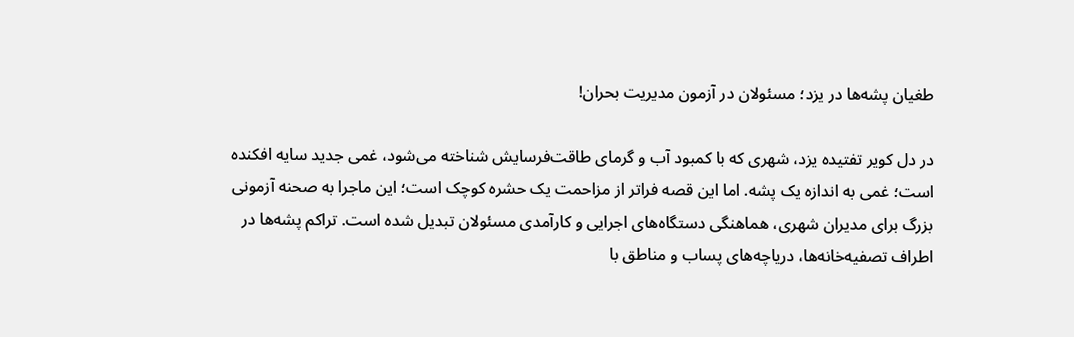طغیان پشه‌ها در یزد؛ مسئولان در آزمون مدیریت بحران!

در دل کویر تفتیده یزد، شهری که با کمبود آب و گرمای طاقت‌فرسایش شناخته می‌شود، غمی جدید سایه افکنده است؛ غمی به اندازه یک پشه. اما این قصه فراتر از مزاحمت یک حشره کوچک است؛ این ماجرا به صحنه آزمونی بزرگ برای مدیران شهری، هماهنگی دستگاه‌های اجرایی و کارآمدی مسئولان تبدیل شده است. تراکم پشه‌ها در اطراف تصفیه‌خانه‌ها، دریاچه‌های پساب و مناطق با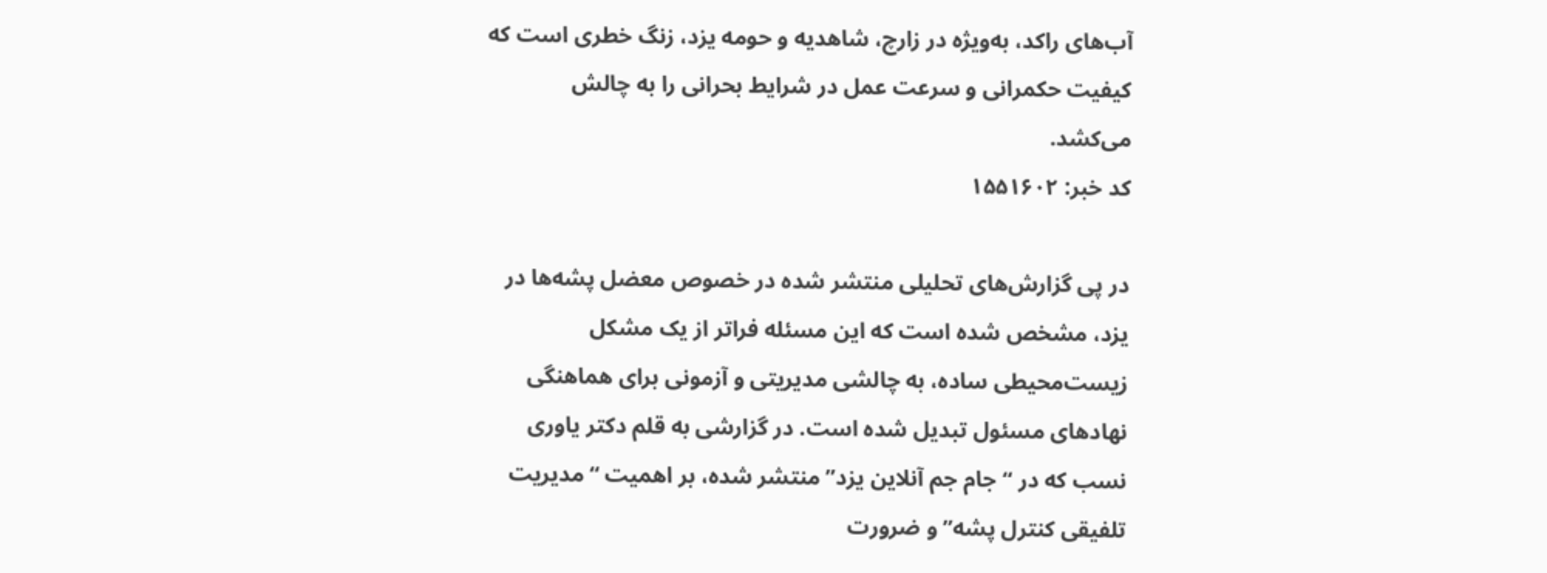آب‌های راکد، به‌ویژه در زارچ، شاهدیه و حومه یزد، زنگ خطری است که کیفیت حکمرانی و سرعت عمل در شرایط بحرانی را به چالش می‌کشد.
کد خبر: ۱۵۵۱۶۰۲

در پی گزارش‌های تحلیلی منتشر شده در خصوص معضل پشه‌ها در یزد، مشخص شده است که این مسئله فراتر از یک مشکل زیست‌محیطی ساده، به چالشی مدیریتی و آزمونی برای هماهنگی نهادهای مسئول تبدیل شده است. در گزارشی به قلم دکتر یاوری نسب که در “جام جم آنلاین یزد” منتشر شده، بر اهمیت “مدیریت تلفیقی کنترل پشه” و ضرورت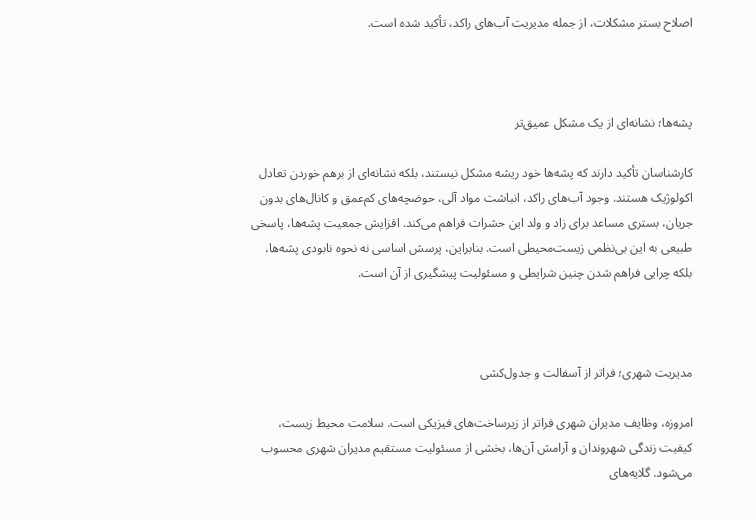اصلاح بستر مشکلات، از جمله مدیریت آب‌های راکد، تأکید شده است.



پشه‌ها؛ نشانه‌ای از یک مشکل عمیق‌تر

کارشناسان تأکید دارند که پشه‌ها خود ریشه مشکل نیستند، بلکه نشانه‌ای از برهم خوردن تعادل اکولوژیک هستند. وجود آب‌های راکد، انباشت مواد آلی، حوضچه‌های کم‌عمق و کانال‌های بدون جریان، بستری مساعد برای زاد و ولد این حشرات فراهم می‌کند. افزایش جمعیت پشه‌ها، پاسخی طبیعی به این بی‌نظمی زیست‌محیطی است. بنابراین، پرسش اساسی نه نحوه نابودی پشه‌ها، بلکه چرایی فراهم شدن چنین شرایطی و مسئولیت پیشگیری از آن است.



مدیریت شهری؛ فراتر از آسفالت و جدول‌کشی

امروزه، وظایف مدیران شهری فراتر از زیرساخت‌های فیزیکی است. سلامت محیط زیست، کیفیت زندگی شهروندان و آرامش آن‌ها، بخشی از مسئولیت مستقیم مدیران شهری محسوب می‌شود. گلایه‌های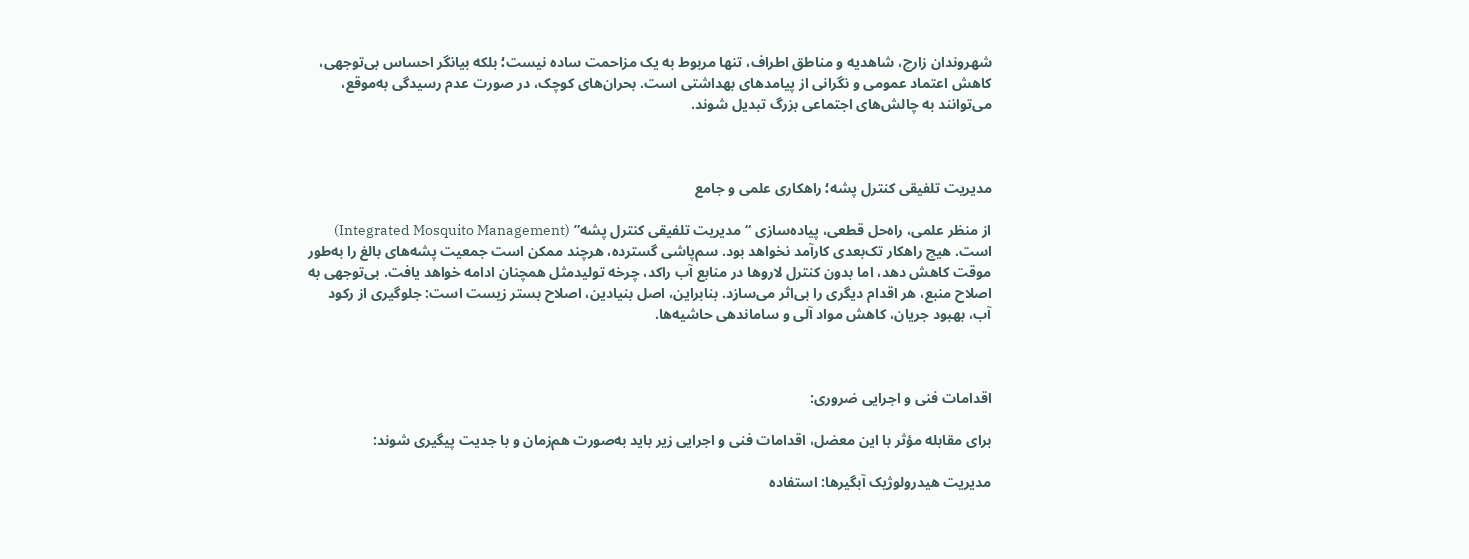شهروندان زارچ، شاهدیه و مناطق اطراف، تنها مربوط به یک مزاحمت ساده نیست؛ بلکه بیانگر احساس بی‌توجهی، کاهش اعتماد عمومی و نگرانی از پیامدهای بهداشتی است. بحران‌های کوچک، در صورت عدم رسیدگی به‌موقع، می‌توانند به چالش‌های اجتماعی بزرگ تبدیل شوند.



مدیریت تلفیقی کنترل پشه؛ راهکاری علمی و جامع

از منظر علمی، راه‌حل قطعی، پیاده‌سازی “مدیریت تلفیقی کنترل پشه” (Integrated Mosquito Management) است. هیچ راهکار تک‌بعدی کارآمد نخواهد بود. سم‌پاشی گسترده، هرچند ممکن است جمعیت پشه‌های بالغ را به‌طور موقت کاهش دهد، اما بدون کنترل لاروها در منابع آب راکد، چرخه تولیدمثل همچنان ادامه خواهد یافت. بی‌توجهی به اصلاح منبع، هر اقدام دیگری را بی‌اثر می‌سازد. بنابراین، اصل بنیادین، اصلاح بستر زیست است: جلوگیری از رکود آب، بهبود جریان، کاهش مواد آلی و ساماندهی حاشیه‌ها.



اقدامات فنی و اجرایی ضروری:

برای مقابله مؤثر با این معضل، اقدامات فنی و اجرایی زیر باید به‌صورت هم‌زمان و با جدیت پیگیری شوند:

مدیریت هیدرولوژیک آبگیرها: استفاده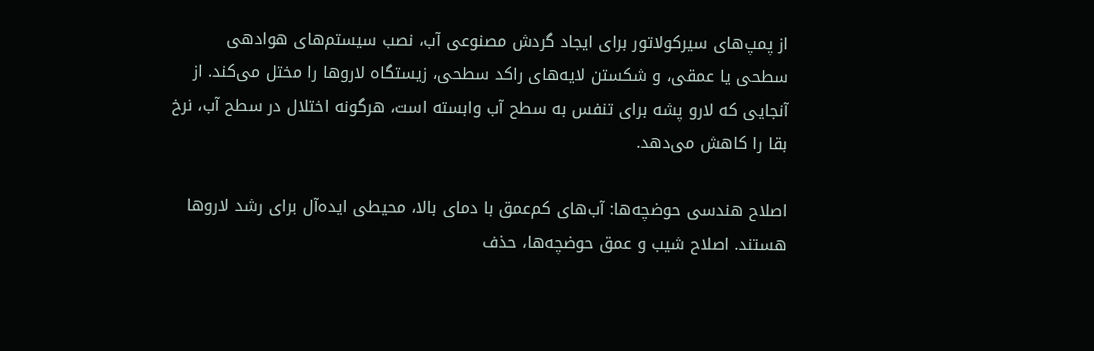از پمپ‌های سیرکولاتور برای ایجاد گردش مصنوعی آب، نصب سیستم‌های هوادهی سطحی یا عمقی، و شکستن لایه‌های راکد سطحی، زیستگاه لاروها را مختل می‌کند. از آنجایی که لارو پشه برای تنفس به سطح آب وابسته است، هرگونه اختلال در سطح آب، نرخ بقا را کاهش می‌دهد.

اصلاح هندسی حوضچه‌ها: آب‌های کم‌عمق با دمای بالا، محیطی ایده‌آل برای رشد لاروها هستند. اصلاح شیب و عمق حوضچه‌ها، حذف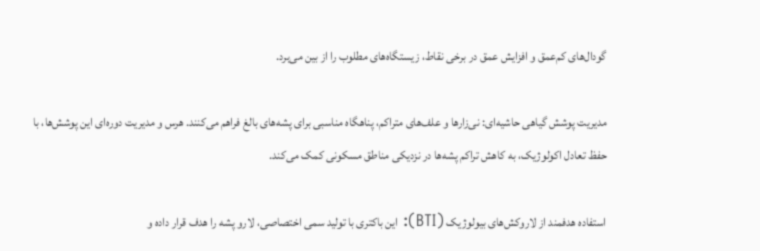گودال‌های کم‌عمق و افزایش عمق در برخی نقاط، زیستگاه‌های مطلوب را از بین می‌برد.

مدیریت پوشش گیاهی حاشیه‌ای: نی‌زارها و علف‌های متراکم، پناهگاه مناسبی برای پشه‌های بالغ فراهم می‌کنند. هرس و مدیریت دوره‌ای این پوشش‌ها، با حفظ تعادل اکولوژیک، به کاهش تراکم پشه‌ها در نزدیکی مناطق مسکونی کمک می‌کند.

استفاده هدفمند از لاروکش‌های بیولوژیک (BTI): این باکتری با تولید سمی اختصاصی، لارو پشه را هدف قرار داده و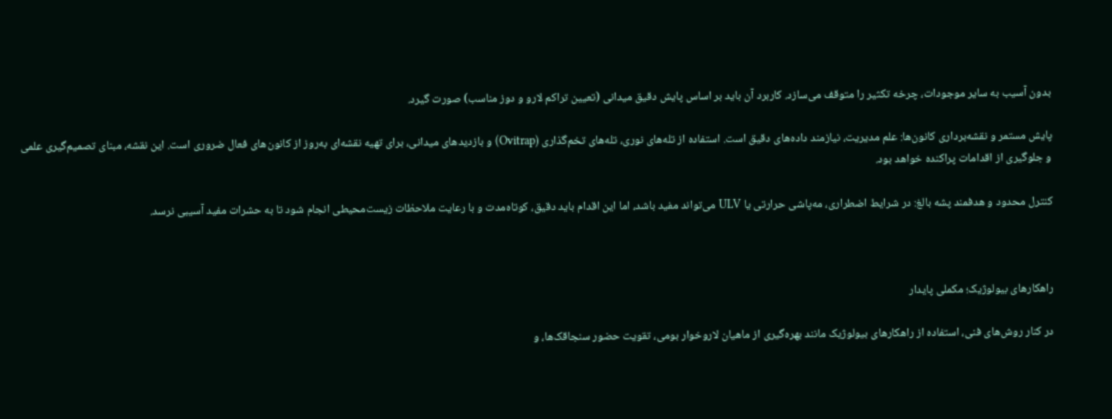بدون آسیب به سایر موجودات، چرخه تکثیر را متوقف می‌سازد. کاربرد آن باید بر اساس پایش دقیق میدانی (تعیین تراکم لارو و دوز مناسب) صورت گیرد.

پایش مستمر و نقشه‌برداری کانون‌ها: علم مدیریت، نیازمند داده‌های دقیق است. استفاده از تله‌های نوری، تله‌های تخم‌گذاری (Ovitrap) و بازدیدهای میدانی، برای تهیه نقشه‌ای به‌روز از کانون‌های فعال ضروری است. این نقشه، مبنای تصمیم‌گیری علمی و جلوگیری از اقدامات پراکنده خواهد بود.

کنترل محدود و هدفمند پشه بالغ: در شرایط اضطراری، مه‌پاشی حرارتی یا ULV می‌تواند مفید باشد، اما این اقدام باید دقیق، کوتاه‌مدت و با رعایت ملاحظات زیست‌محیطی انجام شود تا به حشرات مفید آسیبی نرسد.



راهکارهای بیولوژیک؛ مکملی پایدار

در کنار روش‌های فنی، استفاده از راهکارهای بیولوژیک مانند بهره‌گیری از ماهیان لاروخوار بومی، تقویت حضور سنجاقک‌ها، و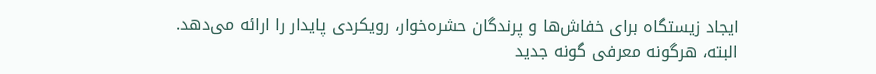ایجاد زیستگاه برای خفاش‌ها و پرندگان حشره‌خوار، رویکردی پایدار را ارائه می‌دهد. البته، هرگونه معرفی گونه جدید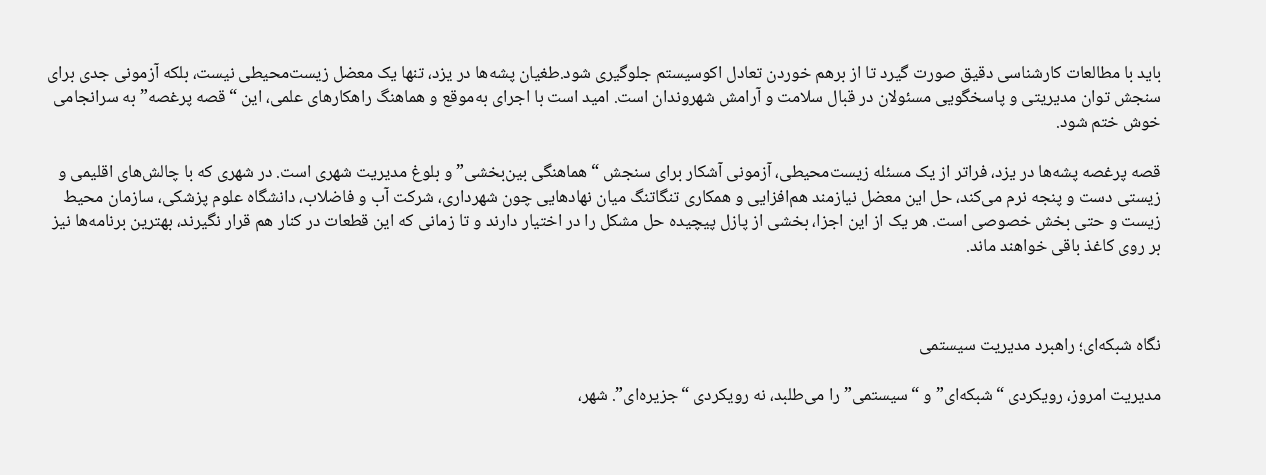باید با مطالعات کارشناسی دقیق صورت گیرد تا از برهم خوردن تعادل اکوسیستم جلوگیری شود.طغیان پشه‌ها در یزد، تنها یک معضل زیست‌محیطی نیست، بلکه آزمونی جدی برای سنجش توان مدیریتی و پاسخگویی مسئولان در قبال سلامت و آرامش شهروندان است. امید است با اجرای به‌موقع و هماهنگ راهکارهای علمی، این “قصه پرغصه” به سرانجامی خوش ختم شود.

قصه پرغصه پشه‌ها در یزد، فراتر از یک مسئله زیست‌محیطی، آزمونی آشکار برای سنجش “هماهنگی بین‌بخشی” و بلوغ مدیریت شهری است. در شهری که با چالش‌های اقلیمی و زیستی دست و پنجه نرم می‌کند، حل این معضل نیازمند هم‌افزایی و همکاری تنگاتنگ میان نهادهایی چون شهرداری، شرکت آب و فاضلاب، دانشگاه علوم پزشکی، سازمان محیط زیست و حتی بخش خصوصی است. هر یک از این اجزا، بخشی از پازل پیچیده حل مشکل را در اختیار دارند و تا زمانی که این قطعات در کنار هم قرار نگیرند، بهترین برنامه‌ها نیز بر روی کاغذ باقی خواهند ماند.



نگاه شبکه‌ای؛ راهبرد مدیریت سیستمی

مدیریت امروز، رویکردی “شبکه‌ای” و “سیستمی” را می‌طلبد، نه رویکردی “جزیره‌ای”. شهر،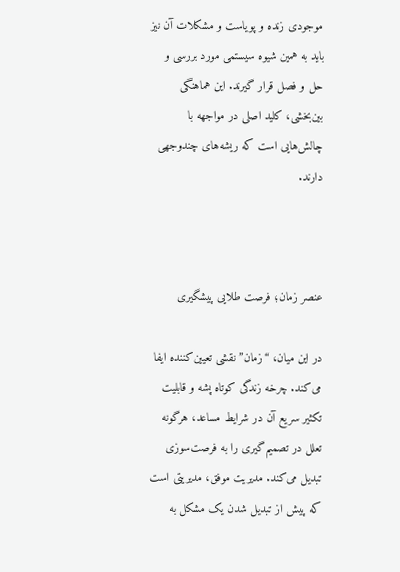موجودی زنده و پویاست و مشکلات آن نیز باید به همین شیوه سیستمی مورد بررسی و حل و فصل قرار گیرند. این هماهنگی بین‌بخشی، کلید اصلی در مواجهه با چالش‌هایی است که ریشه‌های چندوجهی دارند.



عنصر زمان؛ فرصت طلایی پیشگیری

در این میان، “زمان” نقشی تعیین‌کننده ایفا می‌کند. چرخه زندگی کوتاه پشه و قابلیت تکثیر سریع آن در شرایط مساعد، هرگونه تعلل در تصمیم‌گیری را به فرصت‌سوزی تبدیل می‌کند. مدیریت موفق، مدیریتی است که پیش از تبدیل شدن یک مشکل به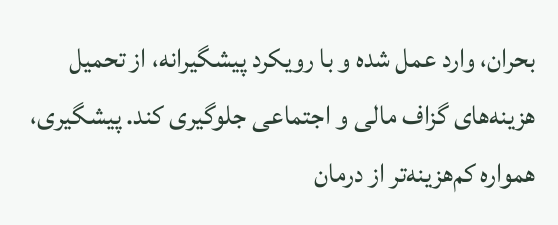بحران، وارد عمل شده و با رویکرد پیشگیرانه، از تحمیل هزینه‌های گزاف مالی و اجتماعی جلوگیری کند. پیشگیری، همواره کم‌هزینه‌تر از درمان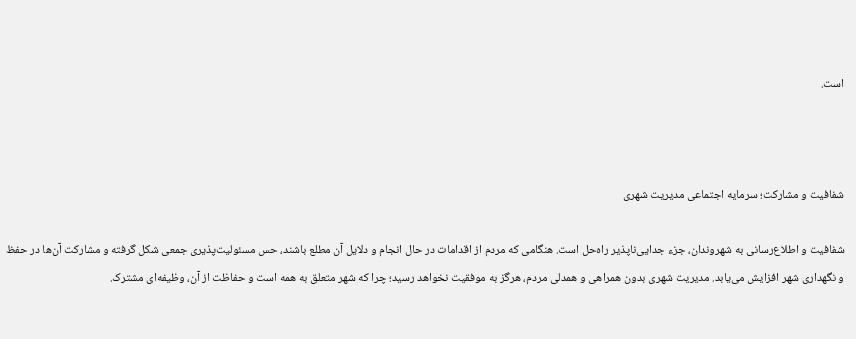است.



شفافیت و مشارکت؛ سرمایه اجتماعی مدیریت شهری

شفافیت و اطلاع‌رسانی به شهروندان، جزء جدایی‌ناپذیر راه‌حل است. هنگامی که مردم از اقدامات در حال انجام و دلایل آن مطلع باشند، حس مسئولیت‌پذیری جمعی شکل گرفته و مشارکت آن‌ها در حفظ و نگهداری شهر افزایش می‌یابد. مدیریت شهری بدون همراهی و همدلی مردم، هرگز به موفقیت نخواهد رسید؛ چرا که شهر متعلق به همه است و حفاظت از آن، وظیفه‌ای مشترک.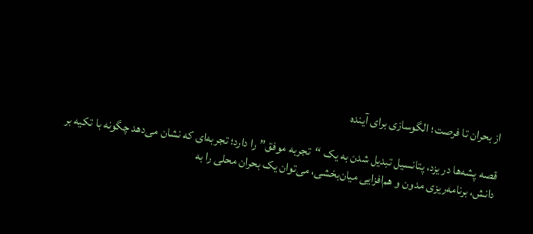از بحران تا فرصت؛ الگوسازی برای آینده

قصه پشه‌ها در یزد، پتانسیل تبدیل شدن به یک “تجربه موفق” را دارد؛ تجربه‌ای که نشان می‌دهد چگونه با تکیه بر دانش، برنامه‌ریزی مدون و هم‌افزایی میان‌بخشی، می‌توان یک بحران محلی را به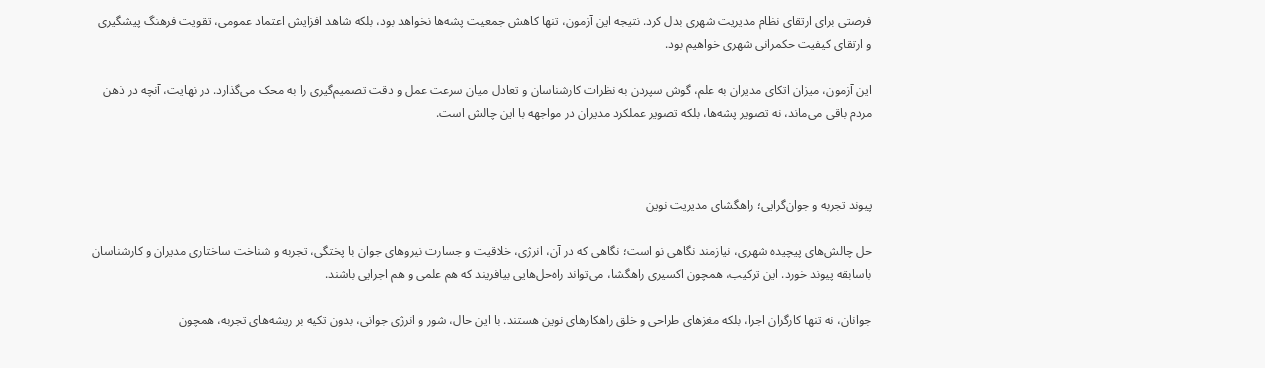فرصتی برای ارتقای نظام مدیریت شهری بدل کرد. نتیجه این آزمون، تنها کاهش جمعیت پشه‌ها نخواهد بود، بلکه شاهد افزایش اعتماد عمومی، تقویت فرهنگ پیشگیری و ارتقای کیفیت حکمرانی شهری خواهیم بود.

این آزمون، میزان اتکای مدیران به علم، گوش سپردن به نظرات کارشناسان و تعادل میان سرعت عمل و دقت تصمیم‌گیری را به محک می‌گذارد. در نهایت، آنچه در ذهن مردم باقی می‌ماند، نه تصویر پشه‌ها، بلکه تصویر عملکرد مدیران در مواجهه با این چالش است.



پیوند تجربه و جوان‌گرایی؛ راهگشای مدیریت نوین

حل چالش‌های پیچیده شهری، نیازمند نگاهی نو است؛ نگاهی که در آن، انرژی، خلاقیت و جسارت نیروهای جوان با پختگی، تجربه و شناخت ساختاری مدیران و کارشناسان باسابقه پیوند خورد. این ترکیب، همچون اکسیری راهگشا، می‌تواند راه‌حل‌هایی بیافریند که هم علمی و هم اجرایی باشند.

جوانان، نه تنها کارگران اجرا، بلکه مغزهای طراحی و خلق راهکارهای نوین هستند. با این حال، شور و انرژی جوانی، بدون تکیه بر ریشه‌های تجربه، همچون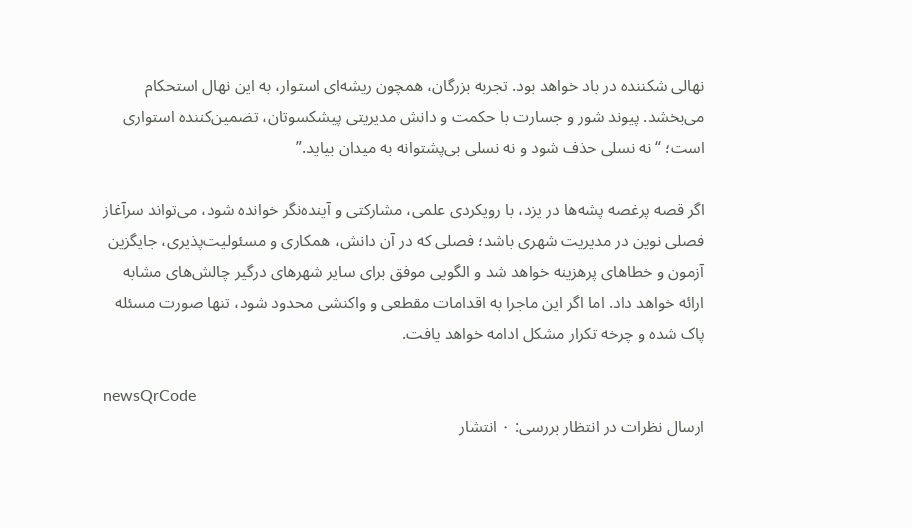نهالی شکننده در باد خواهد بود. تجربه بزرگان، همچون ریشه‌ای استوار، به این نهال استحکام می‌بخشد. پیوند شور و جسارت با حکمت و دانش مدیریتی پیشکسوتان، تضمین‌کننده استواری است؛ “نه نسلی حذف شود و نه نسلی بی‌پشتوانه به میدان بیاید.”

اگر قصه پرغصه پشه‌ها در یزد، با رویکردی علمی، مشارکتی و آینده‌نگر خوانده شود، می‌تواند سرآغاز فصلی نوین در مدیریت شهری باشد؛ فصلی که در آن دانش، همکاری و مسئولیت‌پذیری، جایگزین آزمون و خطاهای پرهزینه خواهد شد و الگویی موفق برای سایر شهرهای درگیر چالش‌های مشابه ارائه خواهد داد. اما اگر این ماجرا به اقدامات مقطعی و واکنشی محدود شود، تنها صورت مسئله پاک شده و چرخه تکرار مشکل ادامه خواهد یافت.

newsQrCode
ارسال نظرات در انتظار بررسی: ۰ انتشار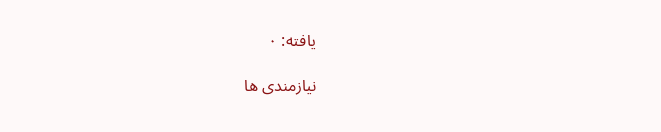یافته: ۰

نیازمندی ها